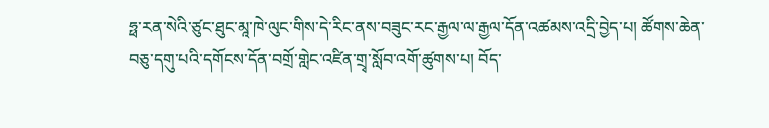ཧྥ་རན་སེའི་ཙུང་ཐུང་མཱ་ཁེ་ལུང་གིས་དེ་རིང་ནས་བཟུང་རང་རྒྱལ་ལ་རྒྱལ་དོན་འཚམས་འདྲི་བྱེད་པ། ཚོགས་ཆེན་བཅུ་དགུ་པའི་དགོངས་དོན་བགྲོ་གླེང་འཛིན་གྲྭ་སློབ་འགོ་ཚུགས་པ། བོད་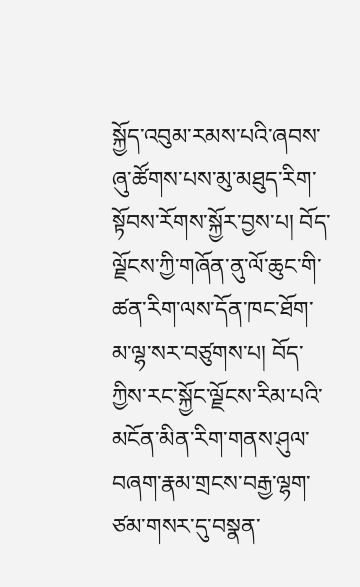སྐྱོད་འབུམ་རམས་པའི་ཞབས་ཞུ་ཚོགས་པས་མུ་མཐུད་རིག་སྟོབས་རོགས་སྐྱོར་བྱས་པ། བོད་ལྗོངས་ཀྱི་གཞོན་ནུ་ལོ་ཆུང་གི་ཚན་རིག་ལས་དོན་ཁང་ཐོག་མ་ལྷ་སར་བཙུགས་པ། བོད་ཀྱིས་རང་སྐྱོང་ལྗོངས་རིམ་པའི་མངོན་མིན་རིག་གནས་ཤུལ་བཞག་རྣམ་གྲངས་བརྒྱ་ལྷག་ཙམ་གསར་དུ་བསྣན་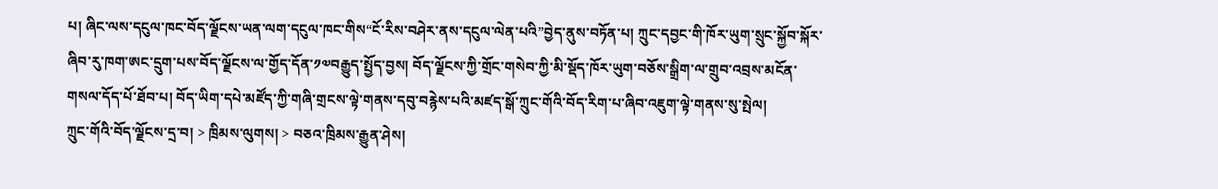པ། ཞིང་ལས་དངུལ་ཁང་བོད་ལྗོངས་ཡན་ལག་དངུལ་ཁང་གིས“ངོ་རིས་བཤེར་ནས་དངུལ་ལེན་པའི”བྱེད་ནུས་བཏོན་པ། ཀྲུང་དབྱང་གི་ཁོར་ཡུག་སྲུང་སྐྱོབ་སྐོར་ཞིབ་རུ་ཁག་ཨང་དྲུག་པས་བོད་ལྗོངས་ལ་གྱོད་དོན་༡༧བརྒྱུད་སྤྱོད་བྱས། བོད་ལྗོངས་ཀྱི་གྲོང་གསེབ་ཀྱི་མི་སྡོད་ཁོར་ཡུག་བཅོས་སྒྲིག་ལ་གྲུབ་འབྲས་མངོན་གསལ་དོད་པོ་ཐོབ་པ། བོད་ཡིག་དཔེ་མཛོད་ཀྱི་གཞི་གྲངས་ལྟེ་གནས་དབུ་བརྙེས་པའི་མཛད་སྒོ་ཀྲུང་གོའི་བོད་རིག་པ་ཞིབ་འཇུག་ལྟེ་གནས་སུ་སྤེལ།
ཀྲུང་གོའི་བོད་ལྗོངས་དྲ་བ། > ཁྲིམས་ལུགས། > བཅའ་ཁྲིམས་རྒྱུན་ཤེས།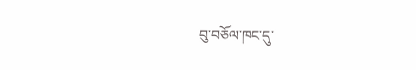བུ་བཅོལ་ཁང་དུ་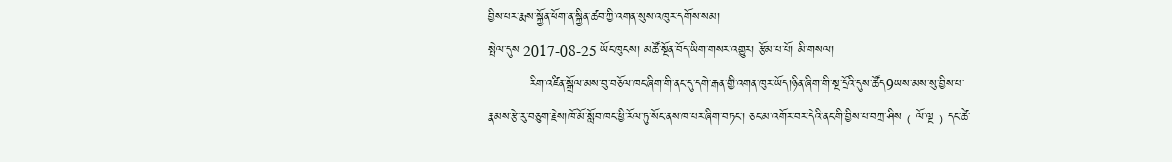བྱིས་པར་རྨས་སྐྱོན་ཕོག་ན་སྐྱིན་ཚབ་ཀྱི་འགན་སུས་འཁུར་དགོས་སམ།
སྤེལ་དུས 2017-08-25 ཡོང་ཁུངས། མཚོ་སྔོན་བོད་ཡིག་གསར་འགྱུར། རྩོམ་པ་པོ། མི་གསལ།
          རིག་འཛིན་སྒྲོལ་མས་བུ་བཅོལ་ཁང་ཞིག་གི་ནང་དུ་དགེ་རྒན་གྱི་འགན་ཁུར་ཡོད།ཉིན་ཞིག་གི་སྔ་དྲོའི་དུས་ཚོད9ཡས་མས་སུ་བྱིས་པ་རྣམས་རྩེ་རུ་བཅུག་རྗེས།ཁོ་མོ་སློབ་ཁང་ཕྱི་རོལ་ཏུ་སོང་ནས་ཁ་པར་ཞིག་བཏང་། ཅང་མ་འགོར་བར་དེའི་ནང་གི་བྱིས་པ་བཀྲ་ཤིས﹙ལོ་ལྔ﹚དང་ཚེ་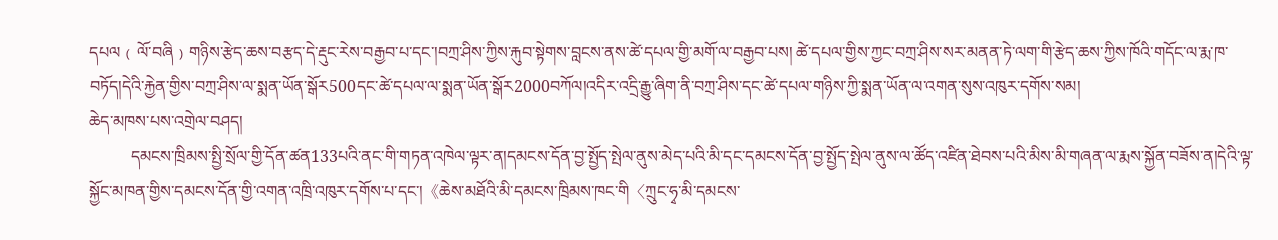དཔལ﹙ལོ་བཞི﹚གཉིས་རྩེད་ཆས་བརྩད་དེ་རྡུང་རེས་བརྒྱབ་པ་དང་།བཀྲ་ཤིས་ཀྱིས་རྐུབ་སྟེགས་བླངས་ནས་ཚེ་དཔལ་གྱི་མགོ་ལ་བརྒྱབ་པས། ཚེ་དཔལ་གྱིས་ཀྱང་བཀྲ་ཤིས་སར་མནན་ཏེ་ལག་གི་རྩེད་ཆས་ཀྱིས་ཁོའི་གདོང་ལ་རྨ་ཁ་བཏོད།དེའི་རྐྱེན་གྱིས་བཀྲ་ཤིས་ལ་སྨན་ཡོན་སྒོར500དང་ཚེ་དཔལ་ལ་སྨན་ཡོན་སྒོར2000བཀོལ།འདིར་འདྲི་རྒྱུ་ཞིག་ནི་བཀྲ་ཤིས་དང་ཚེ་དཔལ་གཉིས་ཀྱི་སྨན་ཡོན་ལ་འགན་སུས་འཁུར་དགོས་སམ།
ཆེད་མཁས་པས་འགྲེལ་བཤད།
          དམངས་ཁྲིམས་སྤྱི་སྲོལ་གྱི་དོན་ཚན133པའི་ནང་གི་གཏན་འཁེལ་ལྟར་ན།དམངས་དོན་བྱ་སྤྱོད་སྤེལ་ནུས་མེད་པའི་མི་དང་དམངས་དོན་བྱ་སྤྱོད་སྤེལ་ནུས་ལ་ཚོད་འཛིན་ཐེབས་པའི་མིས་མི་གཞན་ལ་རྨས་སྐྱོན་བཟོས་ན།དེའི་ལྟ་སྐྱོང་མཁན་གྱིས་དམངས་དོན་གྱི་འགན་འཁྲི་འཁུར་དགོས་པ་དང་།《ཆེས་མཐོའི་མི་དམངས་ཁྲིམས་ཁང་གི〈ཀྲུང་ཧྭ་མི་དམངས་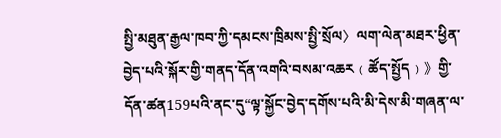སྤྱི་མཐུན་རྒྱལ་ཁབ་ཀྱི་དམངས་ཁྲིམས་སྤྱི་སྲོལ〉ལག་ལེན་མཐར་ཕྱིན་བྱེད་པའི་སྐོར་གྱི་གནད་དོན་འགའི་བསམ་འཆར﹙ཚོད་སྤྱོད﹚》གྱི་དོན་ཚན159པའི་ནང་དུ“ལྟ་སྐྱོང་བྱེད་དགོས་པའི་མི་དེས་མི་གཞན་ལ་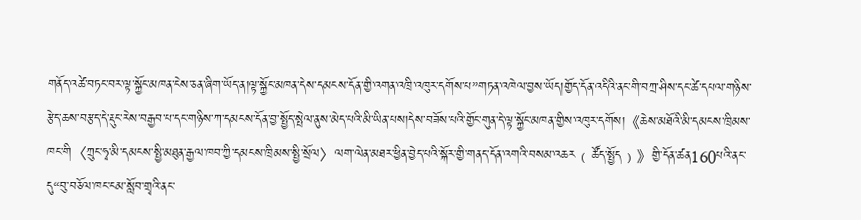གནོད་འཚེ་བཏང་བར་ལྟ་སྐྱོང་མཁན་ངེས་ཅན་ཞིག་ཡོད་ན།ལྟ་སྐྱོང་མཁན་དེས་དམངས་དོན་གྱི་འགན་འཁྲི་འཁུར་དགོས་པ”གཏན་འཁེལ་བྱས་ཡོད།གྱོད་དོན་འདིའི་ནང་གི་བཀྲ་ཤིས་དང་ཚེ་དཔལ་གཉིས་རྩེད་ཆས་བརྩད་དེ་རྡུང་རེས་བརྒྱབ་པ་དང་གཉིས་ཀ་དམངས་དོན་བྱ་སྤྱོད་སྤེལ་ནུས་མེད་པའི་མི་ཡིན་པས།དེས་བཟོས་པའི་གྱོང་གུན་དེ་ལྟ་སྐྱོང་མཁན་གྱིས་འཁུར་དགོས།《ཆེས་མཐོའི་མི་དམངས་ཁྲིམས་ཁང་གི〈ཀྲུང་ཧྭ་མི་དམངས་སྤྱི་མཐུན་རྒྱལ་ཁབ་ཀྱི་དམངས་ཁྲིམས་སྤྱི་སྲོལ〉ལག་ལེན་མཐར་ཕྱིན་བྱེད་པའི་སྐོར་གྱི་གནད་དོན་འགའི་བསམ་འཆར﹙ཚོད་སྤྱོད﹚》གྱི་དོན་ཚན160པའི་ནང་དུ“བུ་བཅོལ་ཁང་ངམ་སློབ་གྲྭའི་ནང་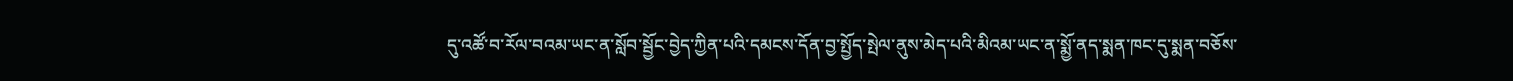དུ་འཚོ་བ་རོལ་བའམ་ཡང་ན་སློབ་སྦྱོང་བྱེད་ཀྱིན་པའི་དམངས་དོན་བྱ་སྤྱོད་སྤེལ་ནུས་མེད་པའི་མིའམ་ཡང་ན་སྨྱོ་ནད་སྨན་ཁང་དུ་སྨན་བཅོས་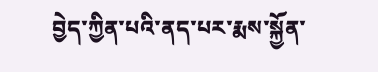བྱེད་ཀྱིན་པའི་ནད་པར་རྨས་སྐྱོན་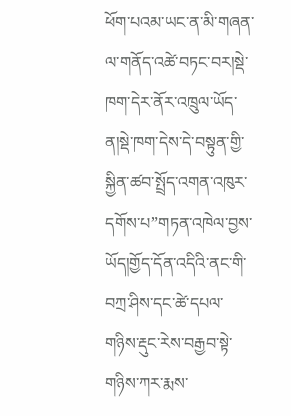ཕོག་པའམ་ཡང་ན་མི་གཞན་ལ་གནོད་འཚེ་བཏང་བར།སྡེ་ཁག་དེར་ནོར་འཁྲུལ་ཡོད་ན།སྡེ་ཁག་དེས་དེ་བསྟུན་གྱི་སྐྱིན་ཚབ་སྤྲོད་འགན་འཁུར་དགོས་པ”གཏན་འཁེལ་བྱས་ཡོད།གྱོད་དོན་འདིའི་ནང་གི་བཀྲ་ཤིས་དང་ཚེ་དཔལ་གཉིས་རྡུང་རེས་བརྒྱབ་སྟེ་གཉིས་ཀར་རྨས་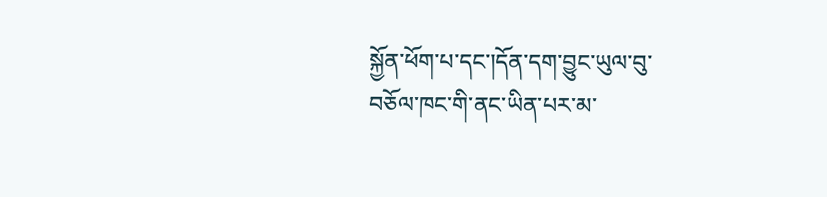སྐྱོན་ཕོག་པ་དང་།དོན་དག་བྱུང་ཡུལ་བུ་བཅོལ་ཁང་གི་ནང་ཡིན་པར་མ་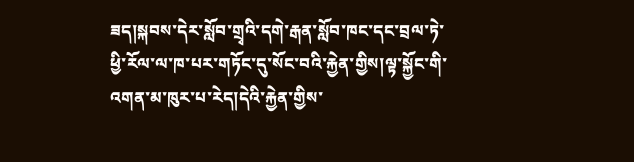ཟད།སྐབས་དེར་སློབ་གྲྭའི་དགེ་རྒན་སློབ་ཁང་དང་བྲལ་ཏེ་ཕྱི་རོལ་ལ་ཁ་པར་གཏོང་དུ་སོང་བའི་རྐྱེན་གྱིས།ལྟ་སྐྱོང་གི་འགན་མ་ཁུར་པ་རེད།དེའི་རྐྱེན་གྱིས་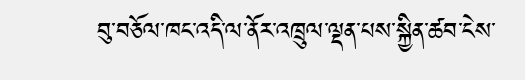བུ་བཅོལ་ཁང་འདི་ལ་ནོར་འཁྲུལ་ལྡན་པས་སྐྱིན་ཚབ་ངེས་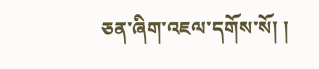ཅན་ཞིག་འཇལ་དགོས་སོ། །